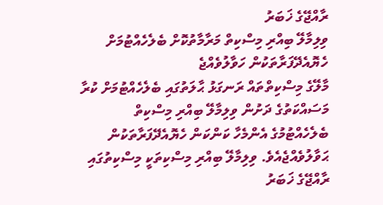ރާއްޖޭގެ ޚަބަރު
ވިލިމާލޭ ބިއްރި މިސްކިތް މަރާމާތުކޮށް ބެލެހެއްޓުމަށް ހެޔޮއެދޭފަރާތަކުން ހަވާލުވެއްޖެ
މާލޭގެ މިސްކިތްތައް ރަނގަޅު ޙާލަތުގައި ބެލެހެއްޓުމަށް ކުރާ މަސައްކަތުގެ ދަށުން ވިލިމާލޭ ބިއްރި މިސްކިތް ބެލެހެއްޓުމުގެ އެންމެހާ ކަންކަން ހެޔޮއެދޭފަރާތަކުން ޙަވާލުވެއްޖެއެވެ. ވިލިމާލޭ ބިއްރި މިސްކިތަކީ މިސްކިތުގައި
ރާއްޖޭގެ ޚަބަރު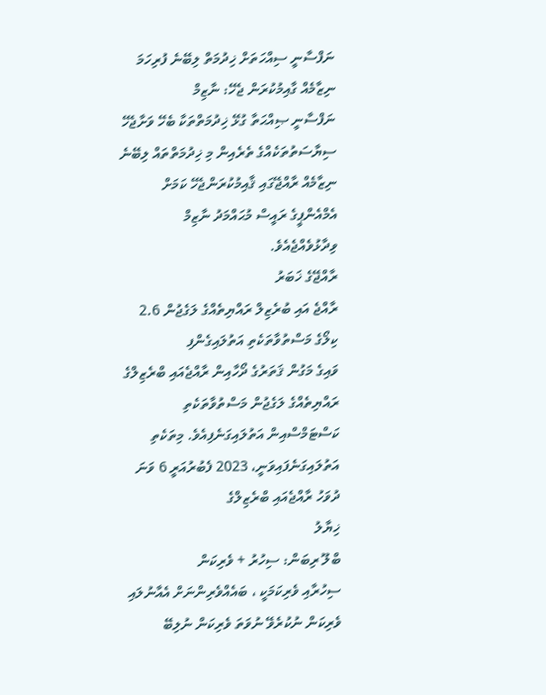ނަފްސާނީ ސިއްހަތަށް ޚިދުމަތް ލިބޭނެ ފުރިހަމަ ނިޒާމެއް ގާއިމުކުރަން ޖެހޭ: ނާޒިމް
ނަފްސާނީ ޞިއްޙަތާ ގުޅޭ ޚިދުމަތްތަކާ ބެހޭ ވަށާޖެހޭ ސިޔާސަތުތަކެއްގެ ތެރެއިން މި ޚިދުމަތްތައް ލިބޭނެ ނިޒާމެއް ރާއްޖޭގައި ޤާއިމުކުރަންޖެހޭ ކަމަށް އެމްއެންޕީގެ ރައީސް މުޙައްމަދު ނާޒިމް ވިދާޅުވެއްޖެއެވެ.
ރާއްޖޭގެ ޚަބަރު
ރާއްޖެ އައި ބުރެޒިލް ރައްޔިތެއްގެ ލަގެޖުން 2.6 ކިލޯގެ މަސްތުވާތަކެތި އަތުލައިގެންފި
ވައިގެ މަގުން ޤަތަރުގެ ދޯހާއިން ރާއްޖެއައި ބްރެޒިލްގެ ރައްޔިތެއްގެ ލަގެޖުން މަސްތުވާތަކެތި ކަސްޓަމްސްއިން އަތުލައިގަނެފިއެވެ. މިތަކެތި އަތުލައިގަނެފައިވަނީ، 2023 ފެބުރުއަރީ 6 ވަނަ ދުވަހު ރާއްޖެއައި ބްރެޒިލްގެ
ޚިޔާލު
ބްލޫ ރިބަން: ސިހުރު + ވެރިކަން
ސިހުރާއި ވެރިކަމަކީ ، ބައެއްވެރިންނަށް އެއާނުލައި ވެރިކަން ނުކުރެވޭ ނުވަތަ ވެރިކަން ނުލިބޭ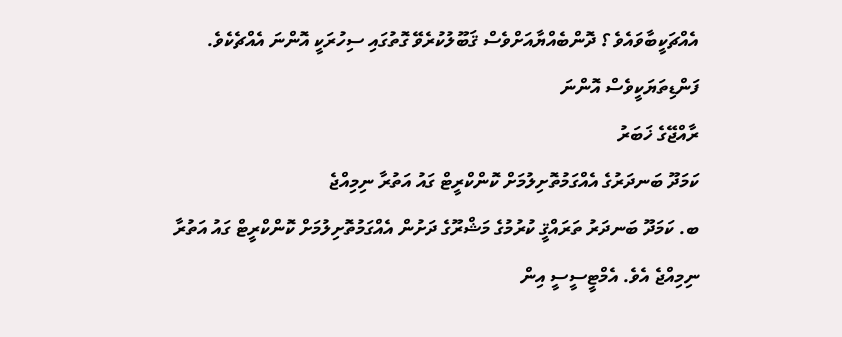އެއްޗަކީބާވައެވެ ؟ ދޮންބެއްޔާއަށްވެސް ޤަބޫލުކުރެވޭ ގޮތުގައި ސިހުރަކީ އޮންނަ އެއްޗެކެވެ. ފަންޑިތަޔަކީވެސް އޮންނަ
ރާއްޖޭގެ ޚަބަރު
ކަމަދޫ ބަނދަރުގެ އެއްގަމުތޮށިލުމަށް ކޮންކްރީޓް ގައު އަތުރާ ނިމިއްޖެ
ބ. ކަމަދޫ ބަނދަރު ތަރައްޤީ ކުރުމުގެ މަޝްރޫގެ ދަށުން އެއްގަމުތޮށިލުމަށް ކޮންކްރީޓް ގައު އަތުރާ ނިމިއްޖެ އެވެ. އެމްޓީސީސީ އިން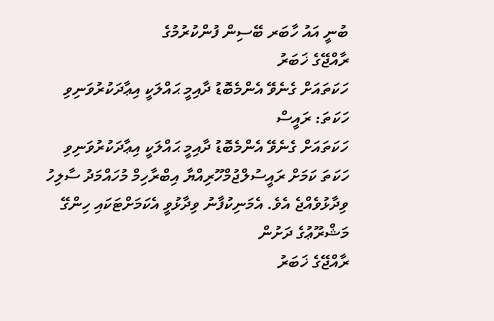ބުނީ އައު ހާބަރ ބޭސިން ފުންކުރުމުގެ
ރާއްޖޭގެ ޚަބަރު
ހަކަތައަށް ގެނެވޭ އެންމެބޮޑު ދާއިމީ ޙައްލަކީ އިޢާދަކުރުވަނިވި ހަކަތަ: ރައީސް
ހަކަތައަށް ގެނެވޭ އެންމެބޮޑު ދާއިމީ ޙައްލަކީ އިޢާދަކުރުވަނިވި ހަކަތަ ކަމަށް ރައީސުލްޖުމްހޫރިއްޔާ އިބްރާހިމް މުހައްމަދު ސާލިހު ވިދާޅުވެއްޖެ އެވެ. އެމަނިކުފާނު ވިދާޅުވީ އެކަމަށްޓަކައި ހިންގޭ މަޝްރޫޢުގެ ދަށުން
ރާއްޖޭގެ ޚަބަރު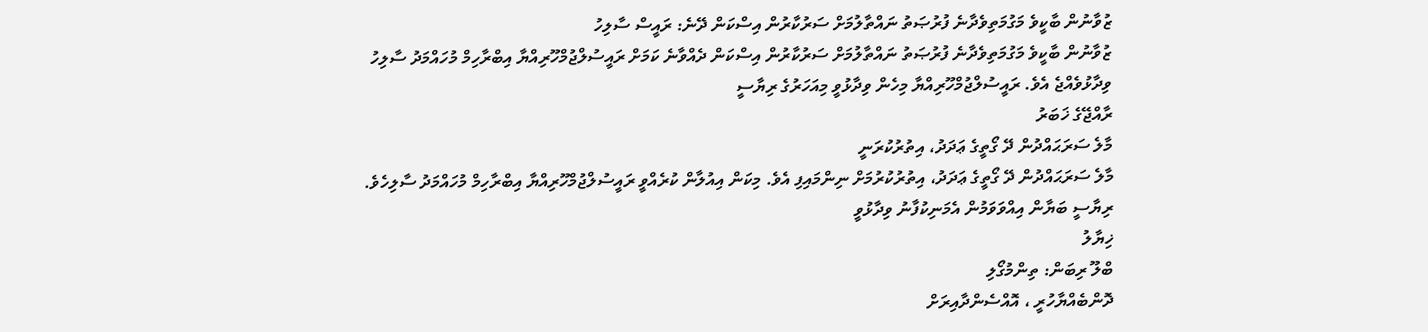ޒުވާނުން ބާކީވެ މަގުމަތިވެދާނެ ފުރުޞަތު ނައްތާލުމަށް ސަރުކާރުން އިސްކަން ދޭނެ: ރައީސް ސާލިހު
ޒުވާނުން ބާކީވެ މަގުމަތިވެދާނެ ފުރުޞަތު ނައްތާލުމަށް ސަރުކާރުން އިސްކަން ދެއްވާނެ ކަމަށް ރައީސުލްޖުމްހޫރިއްޔާ އިބްރާހިމް މުހައްމަދު ސާލިހު ވިދާޅުވެއްޖެ އެވެ. ރައީސުލްޖުމްހޫރިއްޔާ މިހެން ވިދާޅުވީ މިއަހަރުގެ ރިޔާސީ
ރާއްޖޭގެ ޚަބަރު
މާލެ ސަރަޙައްދުން ދޭ ގޯތީގެ ޢަދަދު، އިތުރުކުރަނީ
މާލެ ސަރަޙައްދުން ދޭ ގޯތީގެ ޢަދަދު، އިތުރުކުރުމަށް ނިންމައިފި އެވެ. މިކަން އިއުލާން ކުރެއްވީ ރައީސުލްޖުމްހޫރިއްޔާ އިބްރާހިމް މުހައްމަދު ސާލިހެވެ. ރިޔާސީ ބަޔާން އިއްވަވަމުން އެމަނިކުފާނު ވިދާޅުވީ
ޚިޔާލު
ބްލޫ ރިބަން: ތިންމުގޯލި
ދޮންބެއްޔާހުރީ ، އޮއްސެންދާއިރަށް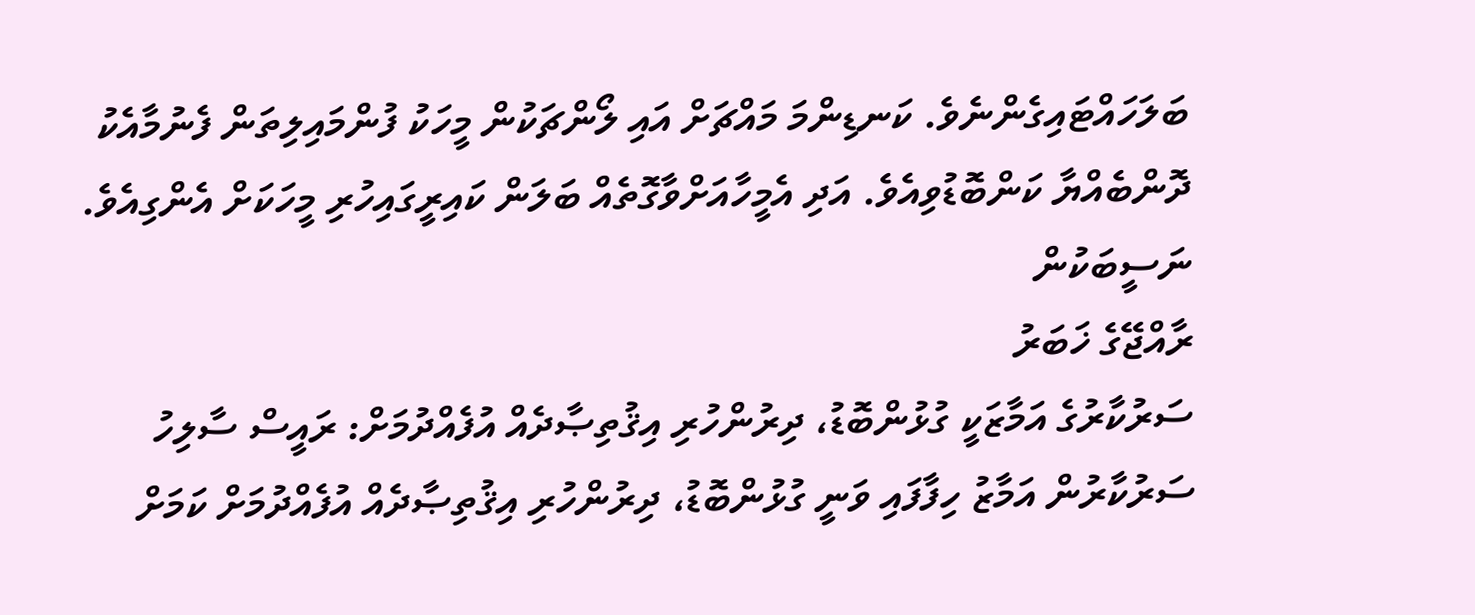ބަލަހައްޓައިގެންނެވެ. ކަނޑިންމަ މައްޗަށް އައި ލޯންޗަކުން މީހަކު ފުންމައިލިތަން ފެނުމާއެކު ދޮންބެއްޔާ ކަންބޮޑުވިއެވެ. އަދި އެމީހާއަށްވާގޮތެއް ބަލަން ކައިރީގައިހުރި މީހަކަށް އެންގިއެވެ. ނަސީބަކުން
ރާއްޖޭގެ ޚަބަރު
ސަރުކާރުގެ އަމާޒަކީ ގުޅުންބޮޑު، ދިރުންހުރި އިޤުތިޞާދެއް އުފެއްދުމަށް: ރައީސް ސާލިހު
ސަރުކާރުން އަމާޒު ހިފާފައި ވަނީ ގުޅުންބޮޑު، ދިރުންހުރި އިޤުތިޞާދެއް އުފެއްދުމަށް ކަމަށް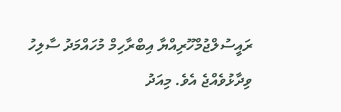ރައީސުލްޖުމްހޫރިއްޔާ އިބްރާހިމް މުހައްމަދު ސާލިހު ވިދާޅުވެއްޖެ އެވެ. މިއަދު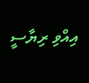އިއްވި ރިޔާސީ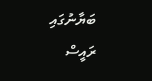ބަޔާނުގައި ރައީސް